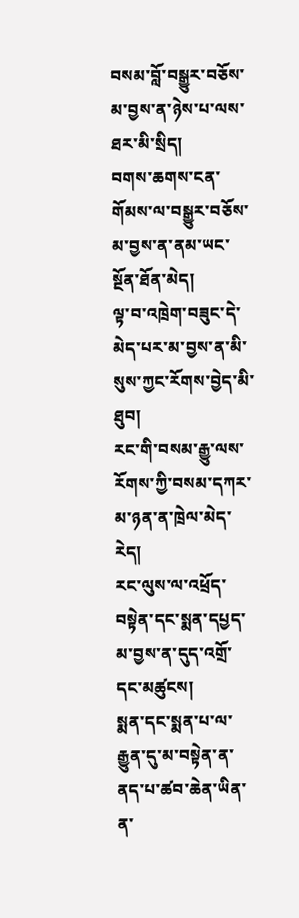བསམ་བློ་བསྒྱུར་བཅོས་མ་བྱས་ན་ཉེས་པ་ལས་ཐར་མི་སྲིད།
བགས་ཆགས་ངན་གོམས་ལ་བསྒྱུར་བཅོས་མ་བྱས་ན་ནམ་ཡང་སྔོན་ཐོན་མེད།
ལྟ་བ་འཁྲེག་བཟུང་དེ་མེད་པར་མ་བྱས་ན་མི་སུས་ཀྱང་རོགས་བྱེད་མི་ཐུབ།
རང་གི་བསམ་རྒྱུ་ལས་རོགས་ཀྱི་བསམ་དཀར་མ་ཉན་ན་ཁྲེལ་མེད་རེད།
རང་ལུས་ལ་འཕྲོད་བསྟེན་དང་སྨན་དཔྱད་མ་བྱས་ན་དུད་འགྲོ་དང་མཚུངས།
སྨན་དང་སྨན་པ་ལ་རྒྱུན་དུ་མ་བསྟེན་ན་ནད་པ་ཚབ་ཆེན་ཡིན་ན་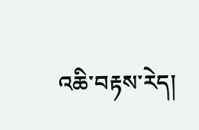འཆི་བརྟས་རེད།